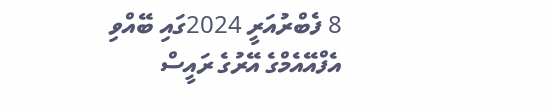8 ފެބްރުއަރީ 2024ގައި ބޭއްވި އެފްއޭއެމްގެ އޭރުގެ ރައީސް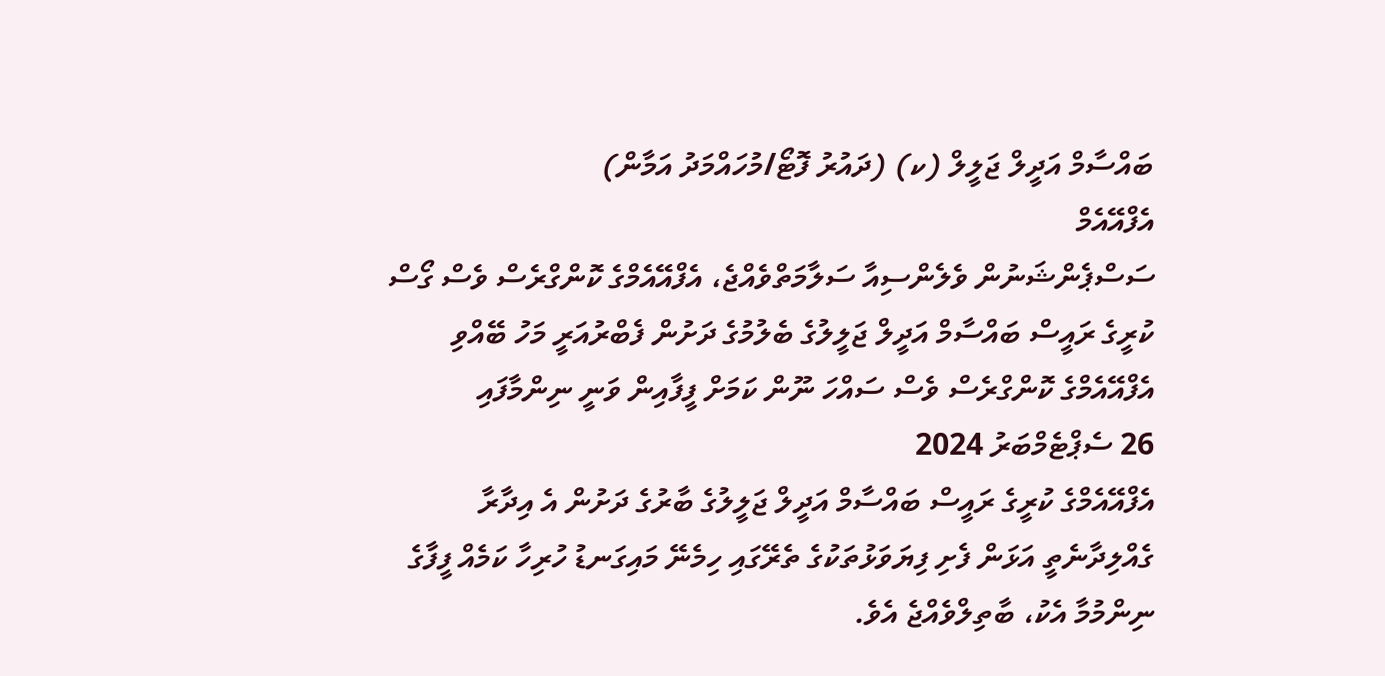ބައްސާމް އަދީލް ޖަލީލް (ކ) (ދައުރު ފޮޓޯ/މުހައްމަދު އަމާން)
އެފްއޭއެމް
ސަސްޕެންޝަނުން ވެލެންސިއާ ސަލާމަތްވެއްޖެ، އެފްއޭއެމްގެ ކޮންގްރެސް ވެސް ގޯސް
ކުރީގެ ރައީސް ބައްސާމް އަދީލް ޖަލީލުގެ ބެލުމުގެ ދަށުން ފެބްރުއަރީ މަހު ބޭއްވި އެފްއޭއެމްގެ ކޮންގްރެސް ވެސް ސައްހަ ނޫން ކަމަށް ފީފާއިން ވަނީ ނިންމާފައި
26 ސެޕްޓެމްބަރު 2024
އެފްއޭއެމްގެ ކުރީގެ ރައީސް ބައްސާމް އަދީލް ޖަލީލުގެ ބާރުގެ ދަށުން އެ އިދާރާ ގެއްލިދާނެތީ އަޅަން ފެށި ފިޔަވަޅުތަކުގެ ތެރޭގައި ހިމެނޭ މައިގަނޑު ހުރިހާ ކަމެއް ފީފާގެ ނިންމުމާ އެކު، ބާތިލްވެއްޖެ އެވެ.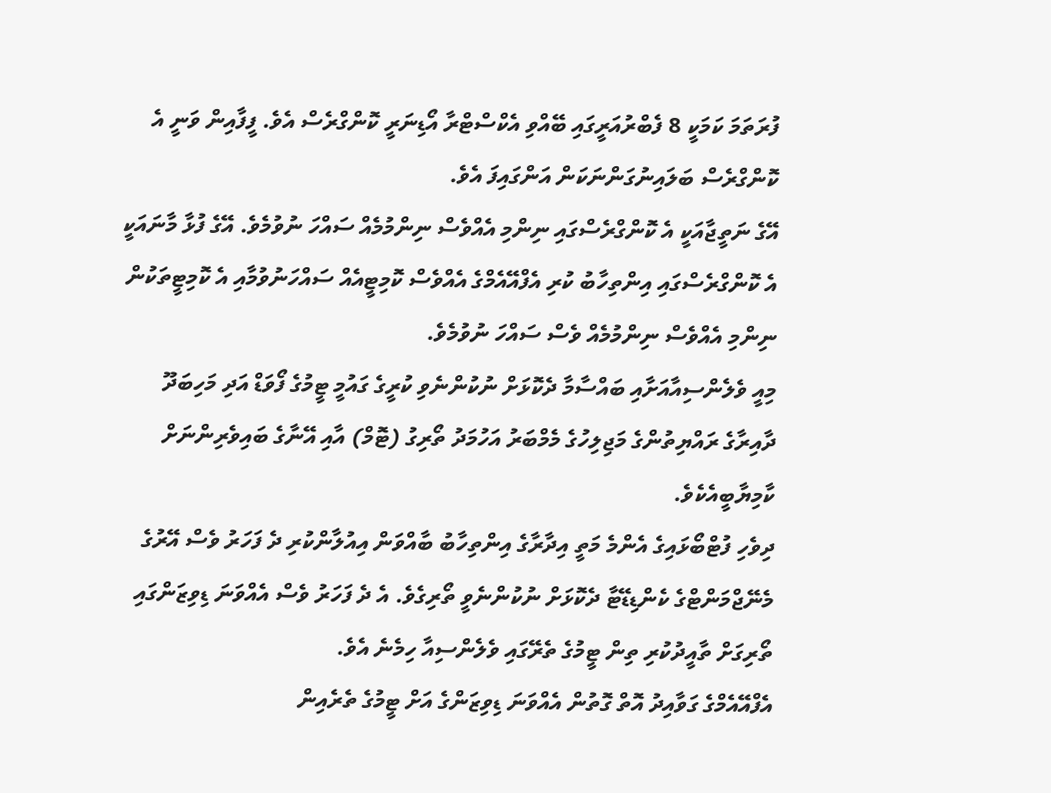ފުރަތަމަ ކަމަކީ 8 ފެބްރުއަރީގައި ބޭއްވި އެކްސްޓްރާ އޯޑިނަރީ ކޮންގްރެސް އެވެ. ފީފާއިން ވަނީ އެ ކޮންގްރެސް ބަލައިނުގަންނަކަން އަންގައިފަ އެވެ.
އޭގެ ނަތީޖާއަކީ އެ ކޮންގްރެސްގައި ނިންމި އެއްވެސް ނިންމުމެއް ސައްހަ ނުވުމެވެ. އޭގެ ފުޅާ މާނައަކީ އެ ކޮންގްރެސްގައި އިންތިހާބު ކުރި އެފްއޭއެމްގެ އެއްވެސް ކޮމިޓީއެއް ސައްހަނުވުމާއި އެ ކޮމިޓީތަކުން ނިންމި އެއްވެސް ނިންމުމެއް ވެސް ސައްހަ ނުވުމެވެ.
މިއީ ވެލެންސިއާއަށާއި ބައްސާމާ ދެކޮޅަށް ނުކުންނެވި ކުރީގެ ގައުމީ ޓީމުގެ ފޯވަޑް އަދި މަހިބަދޫ ދާއިރާގެ ރައްޔިތުންގެ މަޖިލިހުގެ މެމްބަރު އަހުމަދު ތޯރިގު (ޓޮމް) އާއި އޭނާގެ ބައިވެރިންނަށް ކާމިޔާބީއެކެވެ.
ދިވެހި ފުޓްބޯޅައިގެ އެންމެ މަތީ އިދާރާގެ އިންތިހާބު ބާއްވަން އިއުލާންކުރި ދެ ފަހަރު ވެސް އޭރުގެ މެނޭޖްމަންޓްގެ ކެންޑިޑޭޓާ ދެކޮޅަށް ނުކުންނެވީ ތޯރިގެވެ. އެ ދެ ފަހަރު ވެސް އެއްވަނަ ޑިވިޒަންގައި ތޯރިގަށް ތާއީދުކުރި ތިން ޓީމުގެ ތެރޭގައި ވެލެންސިއާ ހިމެނެ އެވެ.
އެފްއޭއެމްގެ ގަވާއިދު އޮތް ގޮތުން އެއްވަނަ ޑިވިޒަންގެ އަށް ޓީމުގެ ތެރެއިން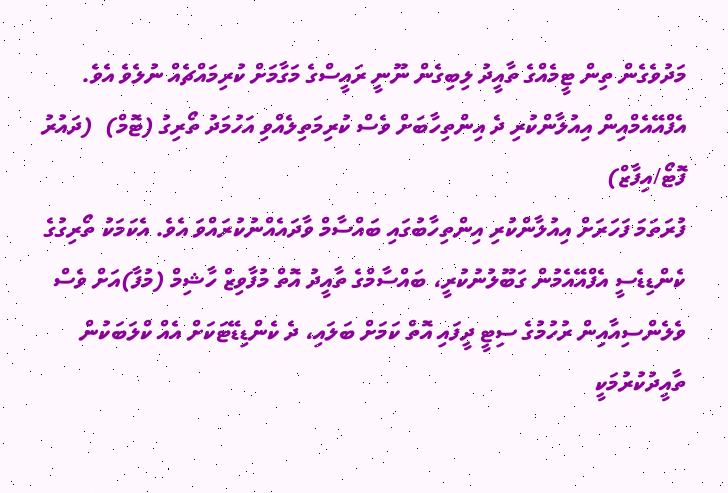މަދުވެގެން ތިން ޓީމެއްގެ ތާއީދު ލިބިގެން ނޫނީ ރައީސްގެ މަގާމަށް ކުރިމައްޗެއް ނުލެވެ އެވެ.
އެފްއޭއެމްއިން އިއުލާންކުރި ދެ އިންތިހާބަށް ވެސް ކުރިމަތިލެއްވި އަހުމަދު ތޯރިގު (ޓޮމް)  (ދައުރު ފޮޓޯ/އިފާޒް)
ފުރަތަމަ ފަހަރަށް އިއުލާންކުރި އިންތިހާބުގައި ބައްސާމް ވާދައެއްނުކުރައްވަ އެވެ. އެކަމަކު ތޯރިގުގެ ކެންޑިޑެސީ އެފްއޭއެމުން ގަބޫލުނުކުރީ، ބައްސާމްގެ ތާއީދު އޮތް މުފާވިޒް ހާޝިމް (މުފާ)އަށް ވެސް ވެލެންސިއާއިން ރުހުމުގެ ސިޓީ ދީފައި އޮތް ކަމަށް ބަލައި، ދެ ކެންޑިޑޭޓަކަށް އެއް ކްލަބަކުން ތާއީދުކުރުމަކީ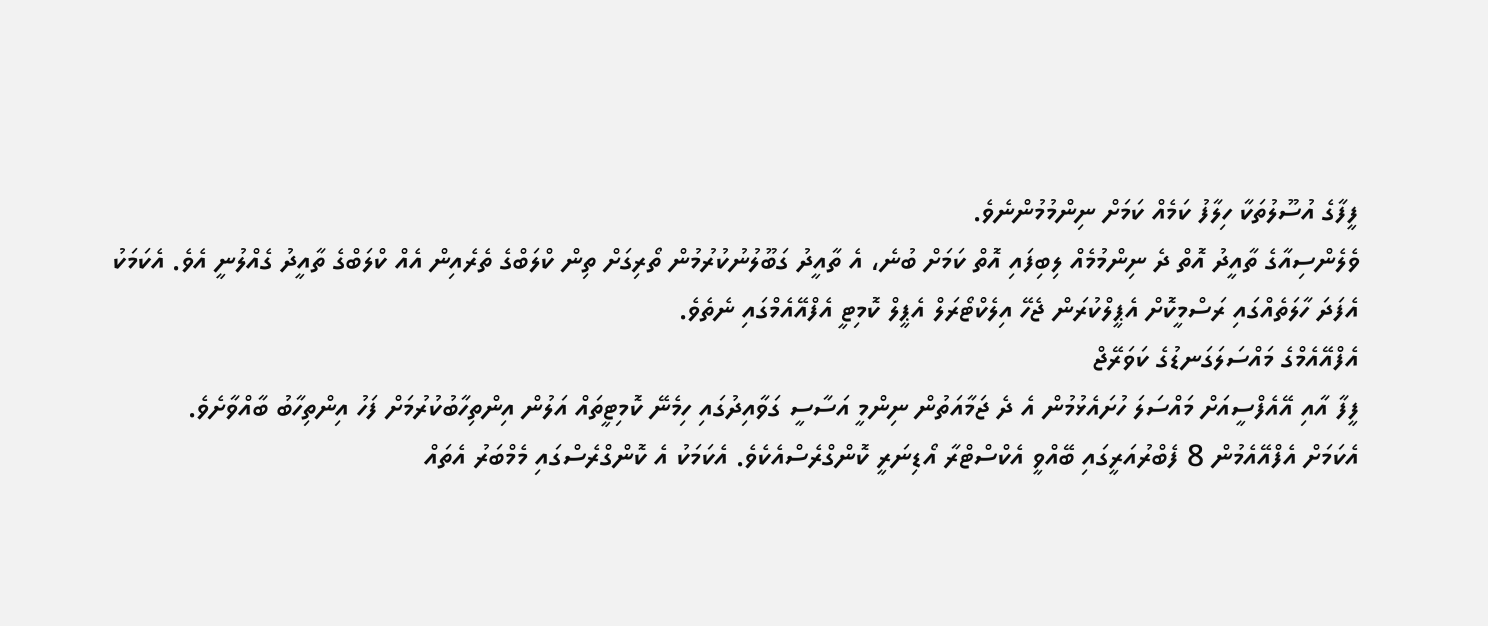ފީފާގެ އުސޫލުތަކާ ހިލާފު ކަމެއް ކަމަށް ނިންމުމުންނެވެ.
ވެލެންސިއާގެ ތާއީދު އޮތް ދެ ނިންމުމެއް ލިބިފައި އޮތް ކަމަށް ބުނެ، އެ ތާއީދު ގަބޫލުނުކުރުމުން ތޯރިގަށް ތިން ކްލަބްގެ ތެރެއިން އެއް ކްލަބްގެ ތާއީދު ގެއްލުނީ އެވެ. އެކަމަކު އެފަދަ ހާލަތެއްގައި ރަސްމީކޮށް އެޕީލްކުރަން ޖެހޭ އިލެކްޓޯރަލް އެޕީލް ކޮމިޓީ އެފްއޭއެމްގައި ނެތެވެ.
އެފްއޭއެމްގެ މައްސަލަގަނޑުގެ ކަވަރޭޖް
ފީފާ އާއި އޭއެފްސީއަށް މައްސަލަ ހުށައެޅުމުން އެ ދެ ޖަމާއަތުން ނިންމީ އަސާސީ ގަވާއިދުގައި ހިމެނޭ ކޮމިޓީތައް އަލުން އިންތިހާބުކުރުމަށް ފަހު އިންތިހާބު ބާއްވާށެވެ.
އެކަމަށް އެފްއޭއެމުން 8 ފެބްރުއަރީގައި ބޭއްވީ އެކްސްޓްރާ އޯޑިނަރީ ކޮންގްރެސްއެކެވެ. އެކަމަކު އެ ކޮންގްރެސްގައި މެމްބަރު އެތައް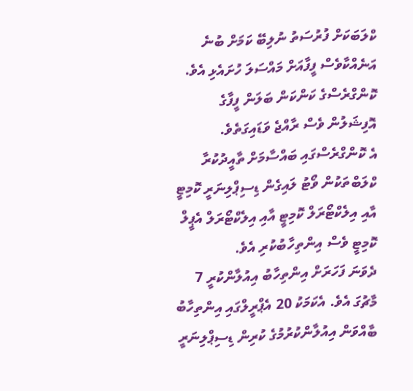ކްލަބަކަށް ފުރުސަތު ނުލިބޭ ކަމަށް ބުނެ އަނެއްކާވެސް ފީފާއަށް މައްސަލަ ހުށައެޅި އެވެ. ކޮންގްރެސްގެ ކަންކަން ބަލަން ފީފާގެ އޮފިޝަލުން ވެސް ރާއްޖެ ވަޑައިގަތެވެ.
އެ ކޮންގްރެސްގައި ބައްސާމަށް ތާއީދުކުރާ ކްލަބްތަކުން ވޯޓު ލައިގެން ޑިސިޕްލިނަރީ ކޮމިޓީ އާއި އިލެކްޓޯރަލް ކޮމިޓީ އާއި އިލެކްޓޯރަލް އެޕީލް ކޮމިޓީ ވެސް އިންތިހާބުކުރި އެވެ.
ދެވަނަ ފަހަރަށް އިންތިހާބު އިއުލާންކުރީ 7 މާޗުގަ އެވެ. އެކަމަކު 20 އެޕްރީލްގައި އިންތިހާބު ބާއްވަން އިއުލާންކުރުމުގެ ކުރިން ޑިސިޕްލިނަރީ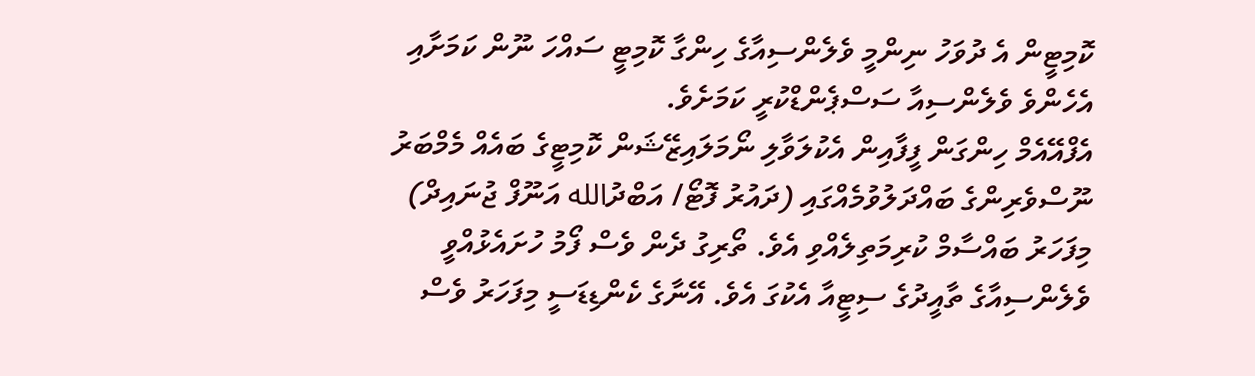ކޮމިޓީން އެ ދުވަހު ނިންމީ ވެލެންސިއާގެ ހިންގާ ކޮމިޓީ ސައްހަ ނޫން ކަމަށާއި އެހެންވެ ވެލެންސިއާ ސަސްޕެންޑްކުރީ ކަމަށެވެ.
އެފްއޭއެމް ހިންގަން ފީފާއިން އެކުލަވާލި ނޯމަލައިޒޭޝަން ކޮމިޓީގެ ބައެއް މެމްބަރު ނޫސްވެރިންގެ ބައްދަލުވުމެއްގައި (ދައުރު ފޮޓޯ/ އަބްދުالله އަނޫފް ޖުނައިދް)
މިފަހަރު ބައްސާމް ކުރިމަތިލެއްވި އެވެ. ތޯރިގު ދެން ވެސް ފޯމު ހުށައެޅުއްވީ ވެލެންސިއާގެ ތާއީދުގެ ސިޓީއާ އެކުގަ އެވެ. އޭނާގެ ކެންޑިޑަސީ މިފަހަރު ވެސް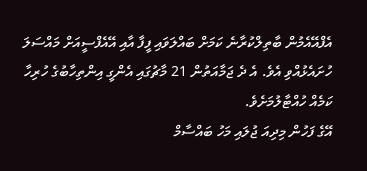އެފްއޭއެމުން ބާތިލްކުރާނެ ކަމަށް ބައްލަވައި ފީފާ އާއި އޭއެފްސީއަށް މައްސަލަ ހުށައެޅުއްވި އެވެ. އެ ދެ ޖަމާއަތުން 21 މާޗުގައި އެންގީ އިންތިހާބުގެ ހުރިހާ ކަމެއް ހުއްޓާލުމަށެވެ.
އޭގެ ފަހުން މިދިއަ ޖުލައި މަހު ބައްސާމް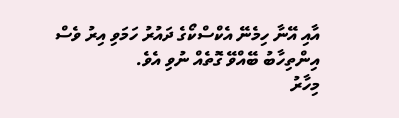އާއި އޭނާ ހިމެނޭ އެކްސްކޯގެ ދައުރު ހަމަވި އިރު ވެސް އިންތިހާބު ބޭއްވޭ ގޮތެއް ނުވި އެވެ.
މިހާރު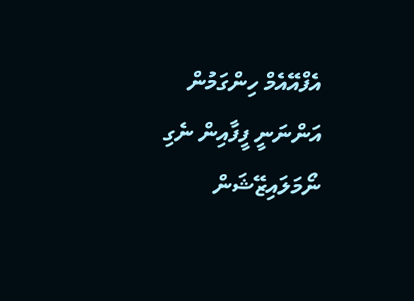އެފްއޭއެމް ހިންގަމުން އަންނަނީ ފީފާއިން ނެގި ނޯމަލައިޒޭޝަން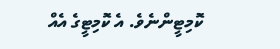ކޮމިޓީންނެވެ. އެ ކޮމިޓީގެ އެއް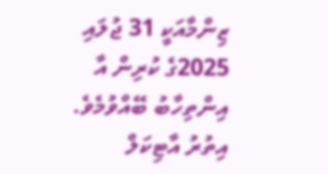ޒިންމާއަކީ 31 ޖުލައި 2025ގެ ކުރިން އާ އިންތިހާބު ބޭއްވުމެވެ.
އިތުރު އާޓިކަލް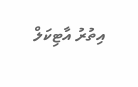އިތުރު އާޓިކަލް